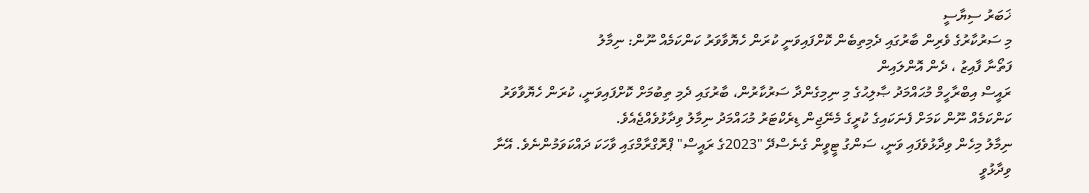ޚަބަރު ސިޔާސީ
މި ސަރުކާރުގެ ވެރިން ބާރުގައި ދެމިތިބެން ކޮށްފައިވަނީ ކުރަން ހެޔޮވާވަރު ކަންކަމެއް ނޫން: ނިމާލު
ފަތޯނާ ފާއިޒު ، ދެން އޮންލައިން
ރައީސް އިބްރާހީމް މުޙައްމަދު ޞާލިޙުގެ މި ނިމިގެންދާ ސަރުކާރުން، ބާރުގައި ދެމި ތިބުމަށް ކޮށްފައިވަނީ، ކުރަން ހެޔޮވާވަރު ކަންކަމެއް ނޫން ކަމަށް ފެނަކައިގެ ކުރީގެ މެނޭޖިން ޑިރެކްޓަރު މުޙައްމަދު ނިމާލު ވިދާޅުވެއްޖެއެވެ.
ނިމާލު މިހެން ވިދާޅުވެފައި ވަނީ، ސަންގު ޓީވީން ގެނެސްދޭ "2023ގެ ރައީސް" ޕްރޮގްރާމްގައި ވާހަކަ ދައްކަވަމުންނެވެ. އޭނާ ވިދާޅުވީ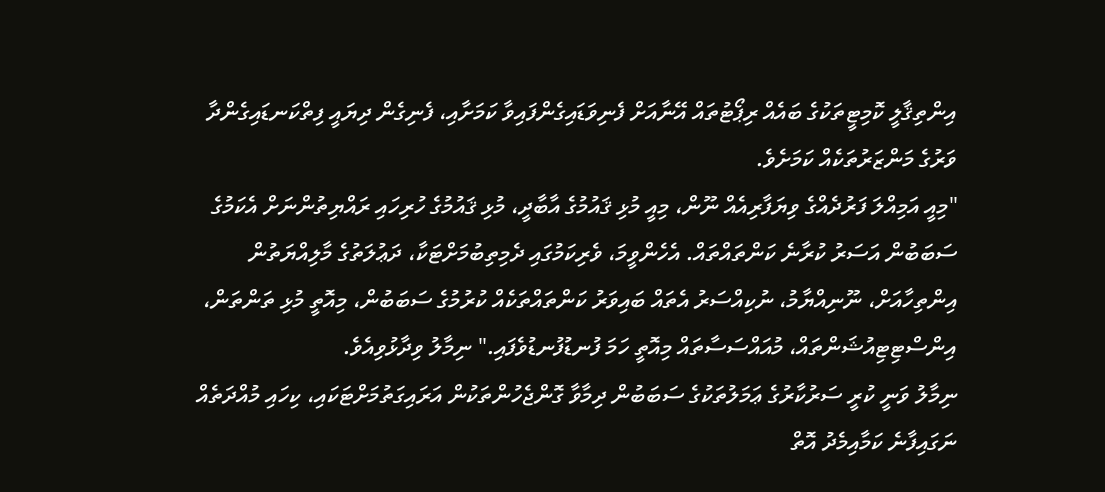އިންތިޤާލީ ކޮމިޓީތަކުގެ ބައެއް ރިޕޯޓުތައް އޭނާއަށް ފެނިވަޑައިގެންފައިވާ ކަމަށާއި، ފެނިގެން ދިޔައީ ފިތްކަނޑައިގެންދާ ވަރުގެ މަންޒަރުތަކެއް ކަމަށެވެ.
"މިއީ އަމިއްލަ ފަރުދެއްގެ ވިޔަފާރިއެއް ނޫން، މިއީ މުޅި ޤައުމުގެ އާބާދީ، މުޅި ޤައުމުގެ ހުރިހައި ރައްޔިތުންނަށް އެކަމުގެ ސަބަބުން އަސަރު ކުރާނެ ކަންތައްތައް. އެހެންވީމަ، ވެރިކަމުގައި ދެމިތިބުމަށްޓަކާ، ދަޢުލަތުގެ މާލިއްޔަތުން އިންތިހާއަށް، ނޫނިއްޔާމު، ނުކިއްސަރު އެތައް ބައިވަރު ކަންތައްތަކެއް ކުރުމުގެ ސަބަބުން، މިއޮތީ މުޅި ތަންތަން، އިންސްޓިޓިއުޝަންތައް، މުއައްސަސާތައް މިއޮތީ ހަމަ ފުނޑުފުނޑުވެފައި." ނިމާލު ވިދާޅުވިއެވެ.
ނިމާލު ވަނީ ކުރީ ސަރުކާރުގެ ޢަމަލުތަކުގެ ސަބަބުން ދިމާވާ ގޮންޖެހުންތަކުން އަރައިގަތުމަށްޓަކައި، ކިހައި މުއްދަތެއް ނަގައިފާނެ ކަމާއިމެދު އޮތް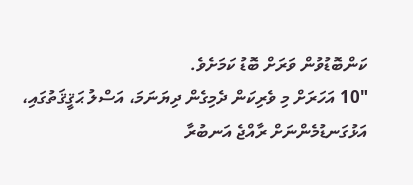ކަންބޮޑުވުން ވަރަށް ބޮޑު ކަމަށެވެ.
"10 އަހަރަށް މި ވެރިކަން ދެމިގެން ދިޔަނަމަ، އަސްލު ޙަޤީޤަތުގައި، އަޅުގަނޑުމެންނަށް ރާއްޖެ އަނބުރާ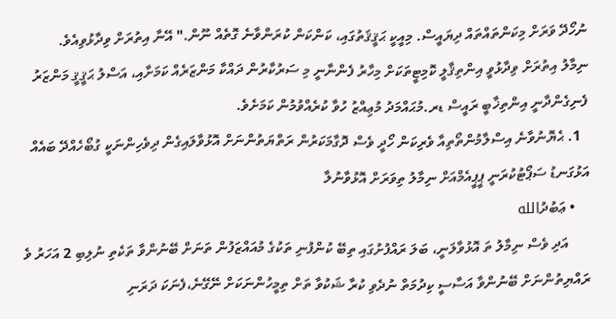ނުހޯދޭ ވަރަށް މިކަންތައްތައް ދިޔައީސް. މިއީކީ ޙަޤީޤަތުގައި، ކަންކަން ކުރަންވާނެ ގޮތެއް ނޫން." އޭނާ އިތުރަށް ވިދާޅުވިއެވެ.
ނިމާލު އިތުރަށް ވިދާޅުވީ އިންތިޤާލީ ކޮމިޓީތަކަށް މިހާރު ފެންނާނީ މި ސަރުކާރުން ދައްކާ މަންޒަރެއް ކަމަށާއި، އަސްލު ޙަޤީޤީ މަންޒަރު ފެނިގެންދާނީ އިންތިޚާބީ ރައީސް ޑރ.މުޙައްމަދު މުޢިއްޒު ހުވާ ކުރެއްވުމުން ކަމަށެވެ.
  1. ޙެޔޮނުވާނެ އިސްލާމުންތޯތިއާ ވެރިކަން ހޯދީ ވެސް ދޮގާމަކަރުން ރަތްޔަތުންނަށް އޮޅުވާލައިގެން ދިވެހިންނަކީ ގުބޯހެއްދޭ ބައެއް އަޅުގަނޑު ސަޕޯޓުކުރަނީ ޕީޕީއެމްއަށް ނިމާލު ތިވަރަށް އޮޅުވާނުލާ
    • ޢަބުދުالله
      އަދި ވެސް ނިމާލު ތަ އޮޅުވާލަނީ، ބަލަ ރައްފުށުގައި ތިބޭ ކުންފުނި ތަކުގެ މުއައްޒަފުން ތަނަށް ބޭނުންވާ ތަކެތި ނުލިބި 2 އަހަރު ވެ ރައްޔިތުންނަށް ބޭނުންވާ އަސާސީ ކިދުމަތް ނުދެވި ކުރާ ޝަކުވާ ތަށް ތިމީހުންނަކަށް ނޭގޭނެ،ފެނަކަ ދަރަނި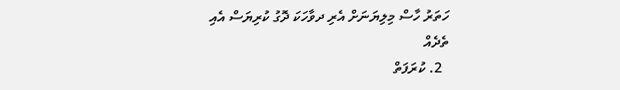ހަތަރު ހާސް މިލިޔަނަށް އެރި ދވާހަކަ ދޮގު ކުރިޔަސް އެއި ތެދެއް
  2. ކުރަފަތް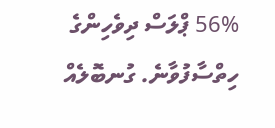56% ޕްލަސް ދިވެހިންގެ ހިތްސާފުވާނެ. ގުނބޮލެއް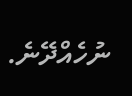ނުހެއްދޭނެ.